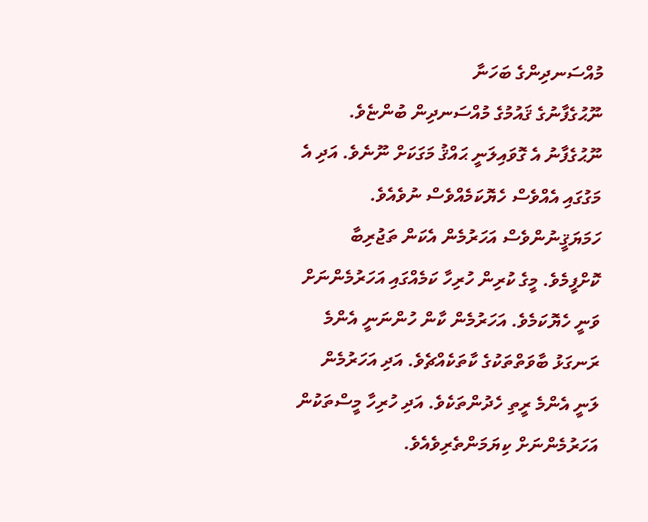މުއްސަނދިންގެ ބަހަނާ
ނޫޙުގެފާނުގެ ޤައުމުގެ މުއްސަނދިން ބުންޏެވެ. ނޫޙުގެފާނު އެ ގޮވައިލަނީ ޙައްޤު މަގަކަށް ނޫނެވެ. އަދި އެ މަގުގައި އެއްވެސް ހެޔޮކަމެއްވެސް ނުވެއެވެ.
ހަމަޔަޤީނުންވެސް އަހަރުމެން އެކަން ތަޖުރިބާ ކޮށްފީމެވެ. މީގެ ކުރިން ހުރިހާ ކަމެއްގައި އަހަރުމެންނަށް ވަނީ ހެޔޮކަމެވެ. އަހަރުމެން ކާން ހުންނަނީ އެންމެ ރަނގަޅު ބާވަތްތަކުގެ ކާތަކެއްޗެވެ. އަދި އަހަރުމެން ލަނީ އެންމެ ރީތި ހެދުންތަކެވެ. އަދި ހުރިހާ މީސްތަކުން އަހަރުމެންނަށް ކިޔަމަންތެރިވެއެވެ.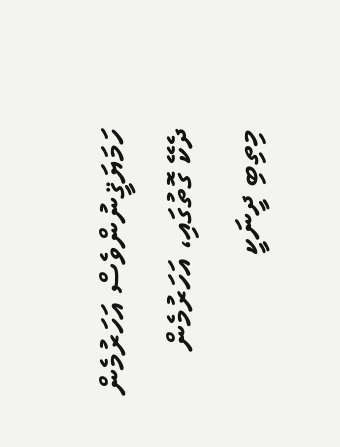ހަމަޔަޤީނުންވެސް އަހަރުމެން ދެކޭ ގޮތުގައި، އަހަރުމެން މިތިބި ދީނަކީ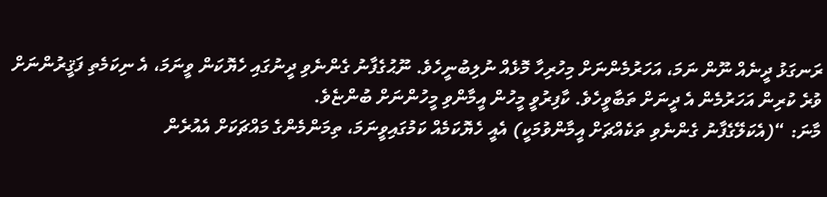ރަނގަޅު ދީނެއް ނޫން ނަމަ، އަހަރުމެންނަށް މިހުރިހާ މޮޅެއް ނުލިބުނީހެވެ. ނޫޙުގެފާނު ގެންނެވި ދީނުގައި ހެޔޮކަން ވީނަމަ، އެ ނިކަމެތި ފަޤީރުންނަށް ވުރެ ކުރިން އަހަރުމެން އެ ދީނަށް ތަބާވީހެވެ. ކާފިރުވީ މީހުން އީމާންވި މީހުންނަށް ބުންޏެވެ.
މާނަ: “(އެކަލޭގެފާނު ގެންނެވި ތަކެއްޗަށް އީމާންވުމަކީ) އެއީ ހެޔޮކަމެއް ކަމުގައިވީނަމަ، ތިމަންމެންގެ މައްޗަކަށް އެއުރެން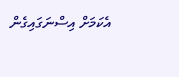އެކަމަށް އިސްނަގައިގެން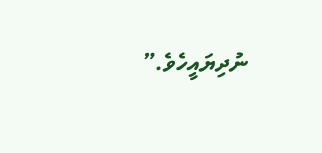ނުދިޔައީހެވެ.”